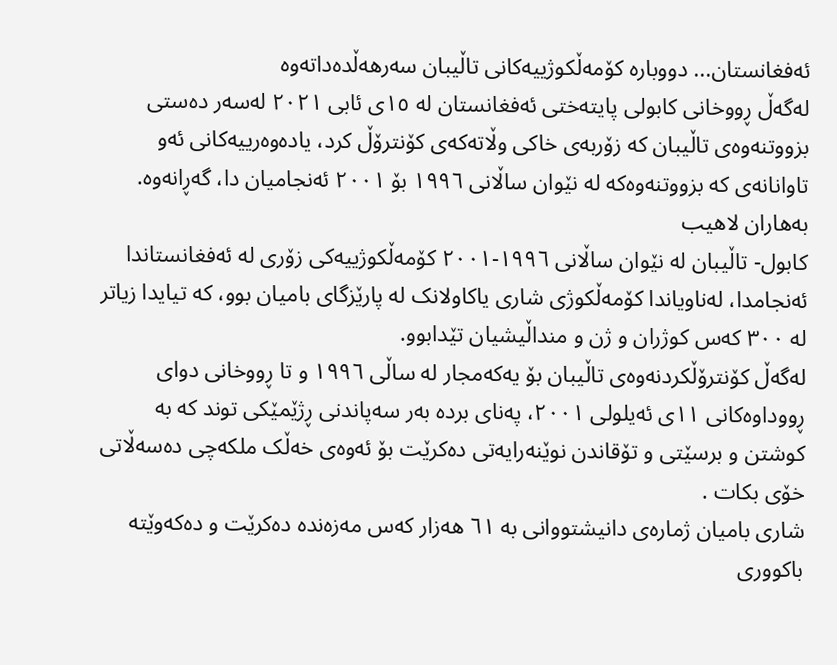ئەفغانستان... دووبارە کۆمەڵکوژییەکانی تاڵیبان سەرهەڵدەداتەوە
لەگەڵ ڕووخانی کابولی پایتەختی ئەفغانستان لە ١٥ی ئابی ٢٠٢١ لەسەر دەستی بزووتنەوەی تاڵیبان کە زۆربەی خاکی وڵاتەکەی کۆنترۆڵ کرد، یادەوەرییەکانی ئەو تاوانانەی کە بزووتنەوەکە لە نێوان ساڵانی ١٩٩٦ بۆ ٢٠٠١ ئەنجامیان دا، گەڕانەوە.
بەهاران لاهیب
کابول- تاڵیبان لە نێوان ساڵانی ١٩٩٦-٢٠٠١ کۆمەڵکوژییەکی زۆری لە ئەفغانستاندا ئەنجامدا، لەناویاندا کۆمەڵکوژی شاری یاکاولانک لە پارێزگای بامیان بوو، کە تیایدا زیاتر لە ٣٠٠ کەس کوژران و ژن و منداڵیشیان تێدابوو.
لەگەڵ کۆنترۆڵکردنەوەی تاڵیبان بۆ یەکەمجار لە ساڵی ١٩٩٦ و تا ڕووخانی دوای ڕووداوەکانی ١١ی ئەیلولی ٢٠٠١، پەنای بردە بەر سەپاندنی ڕژێمێکی توند کە بە کوشتن و برسێتی و تۆقاندن نوێنەرایەتی دەکرێت بۆ ئەوەی خەڵک ملکەچی دەسەڵاتی خۆی بکات .
شاری بامیان ژمارەی دانیشتووانی بە ٦١ هەزار کەس مەزەندە دەکرێت و دەکەوێتە باکووری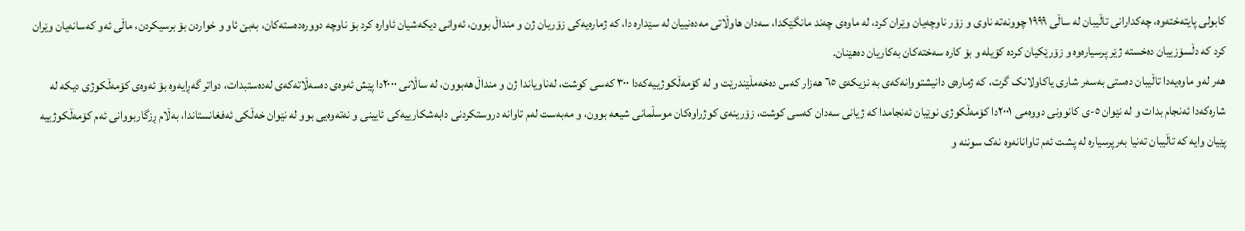کابولی پایتەختەوە، چەکدارانی تاڵیبان لە ساڵی ١٩٩٩ چوونەتە ناوی و زۆر ناوچەیان وێران کرد، لە ماوەی چەند مانگێکدا، سەدان هاوڵاتی مەدەنییان لە سێدارە دا، کە ژمارەیەکی زۆریان ژن و منداڵ بوون، ئەوانی دیکەشیان ئاوارە کرد بۆ ناوچە دوورەدەستەکان، بەبێ ئاو و خواردن بۆ برسیکردن، ماڵی ئەو کەسانەیان وێران کرد کە دڵسۆزییان دەخستە ژێر پرسیارەوە و زۆرێکیان کردە کۆیلە و بۆ کارە سەختەکان بەکاریان دەهێنان.
هەر لەو ماوەیەدا تاڵیبان دەستی بەسەر شاری یاکاولانک گرت، کە ژمارەی دانیشتووانەکەی بە نزیکەی ٦٥ هەزار کەس دەخەمڵێندرێت و لە کۆمەڵکوژییەکەدا ٣٠٠ کەسی کوشت، لەناویاندا ژن و منداڵ هەبوون، لە ساڵانی ٢٠٠٠دا پێش ئەوەی دەسەڵاتەکەی لەدەستبدات، دواتر گەڕایەوە بۆ ئەوەی کۆمەڵکوژی دیکە لە شارەکەدا ئەنجام بدات و لە نێوان ٥-ی کانوونی دووەمی ٢٠٠١دا کۆمەڵکوژی نوێیان ئەنجامدا کە ژیانی سەدان کەسی کوشت، زۆرینەی کوژراوەکان موسڵمانی شیعە بوون، و مەبەست لەم تاوانە دروستکردنی دابەشکارییەکی ئایینی و نەتەوەیی بوو لە نێوان خەڵکی ئەفغانستاندا، بەڵام ڕزگاربووانی ئەم کۆمەڵکوژییە پێیان وایە کە تاڵیبان تەنیا بەرپرسیارە لە پشت ئەم تاوانانەوە نەک سوننە و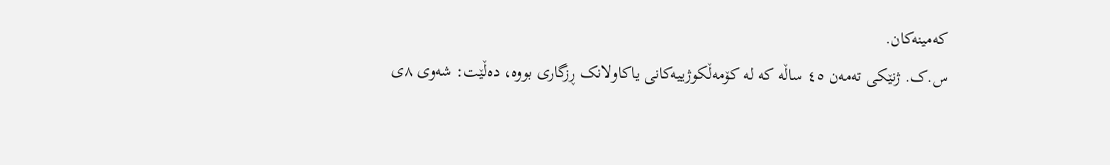کەمینەکان.
س.ک. ژنێکی تەمەن ٤٥ ساڵە کە لە کۆمەڵکوژییەکانی یاکاولانک ڕزگاری بووە، دەڵێت: شەوی ٨ی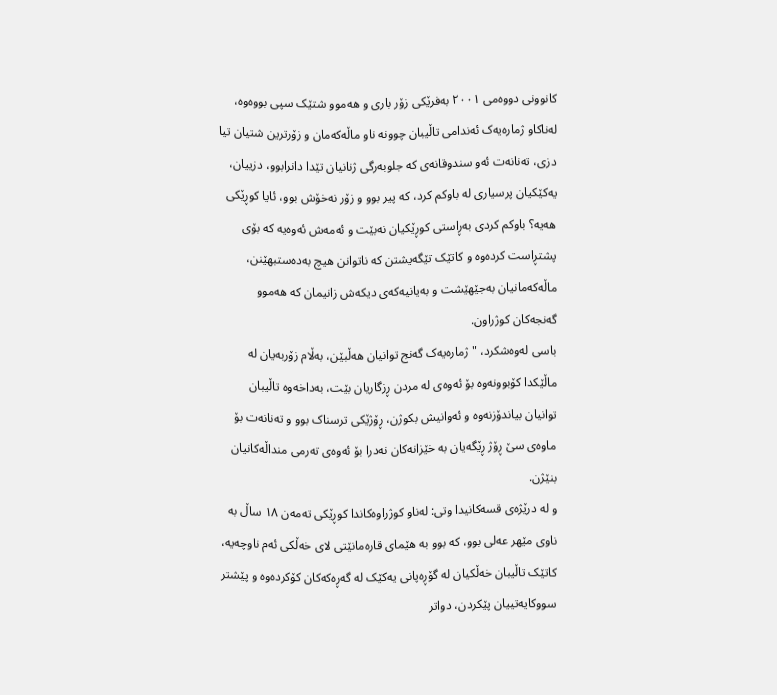کانوونی دووەمی ٢٠٠١ بەفرێکی زۆر باری و هەموو شتێک سپی بووەوە، لەناکاو ژمارەیەک ئەندامی تاڵیبان چوونە ناو ماڵەکەمان و زۆرترین شتیان تیا دزی، تەنانەت ئەو سندوقانەی کە جلوبەرگی ژنانیان تێدا دانرابوو، دزییان، یەکێکیان پرسیاری لە باوکم کرد، کە پیر بوو و زۆر نەخۆش بوو، ئایا کوڕێکی هەیە؟ باوکم کردی بەڕاستی کوڕێکیان نەبێت و ئەمەش ئەوەیە کە بۆی پشتڕاست کردەوە و کاتێک تێگەیشتن کە ناتوانن هیچ بەدەستبهێنن، ماڵەکەمانیان بەجێهێشت و بەیانیەکەی دیکەش زانیمان کە هەموو گەنجەکان کوژراون.
باسی لەوەشکرد، "ژمارەیەک گەنج توانیان هەڵبێن، بەڵام زۆربەیان لە ماڵێکدا کۆبوونەوە بۆ ئەوەی لە مردن ڕزگاریان بێت، بەداخەوە تاڵیبان توانیان بیاندۆزنەوە و ئەوانیش بکوژن، ڕۆژێکی ترسناک بوو و تەنانەت بۆ ماوەی سێ ڕۆژ ڕێگەیان بە خێزانەکان نەدرا بۆ ئەوەی تەرمی منداڵەکانیان بنێژن.
و لە درێژەی قسەکانیدا وتی: لەناو کوژراوەکاندا کوڕێکی تەمەن ١٨ ساڵ بە ناوی مێهر عەلی بوو، کە بوو بە هێمای قارەمانێتی لای خەڵکی ئەم ناوچەیە، کاتێک تاڵیبان خەڵکیان لە گۆڕەپانی یەکێک لە گەڕەکەکان کۆکردەوە و پێشتر سووکایەتییان پێکردن، دواتر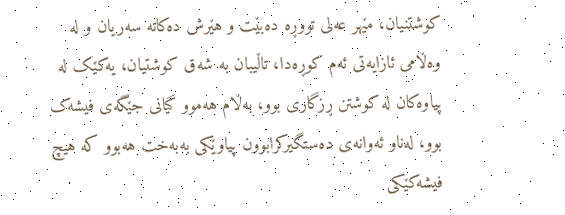کوشتنیان، مێهر عەلی تووڕە دەبێت و هێرش دەکاتە سەریان و لە وەڵامی ئازایەتی ئەم کوڕەدا، تاڵیبان بە شەق کوشتیان، یەکێک لە پیاوەکان لە کوشتن ڕزگاری بوو، بەڵام هەموو گیانی جێگەی فیشەک بوو، لەناو ئەوانەی دەستگیرکرابوون پیاوێکی بەبەخت هەبوو کە هیچ فیشەکێکی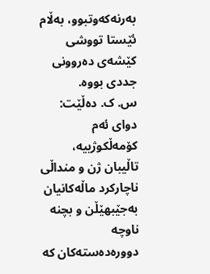بەرنەکەوتبوو، بەڵام ئێستا تووشی کێشەی دەروونی جددی بووە.
س. ک. دەڵێت: دوای ئەم کۆمەڵکوژییە، تاڵیبان ژن و منداڵی ناچارکرد ماڵەکانیان بەجێبهێڵن و بچنە ناوچە دوورەدەستەکان کە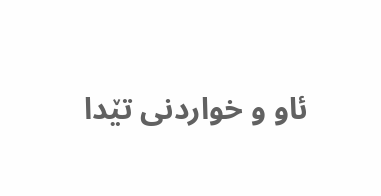ئاو و خواردنی تێدا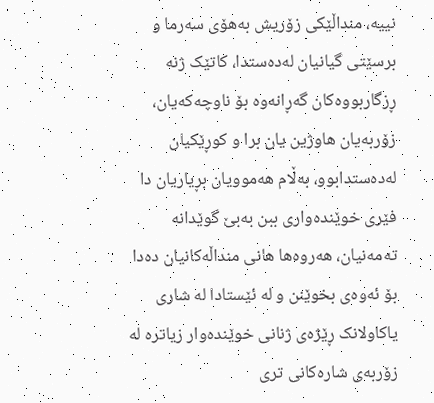نییە، منداڵێکی زۆریش بەهۆی سەرما و برسێتی گیانیان لەدەستدا، کاتێک ژنە ڕزگاربووەکان گەڕانەوە بۆ ناوچەکەیان، زۆربەیان هاوژین یان برا و کوڕێکیان لەدەستدابوو، بەڵام هەموویان بڕیاریان دا فێری خوێندەواری ببن بەبێ گوێدانە تەمەنیان، هەروەها هانی منداڵەکانیان دەدا بۆ ئەوەی بخوێنن و لە ئێستادا لە شاری یاکاولانک ڕێژەی ژنانی خوێندەوار زیاترە لە زۆربەی شارەکانی تری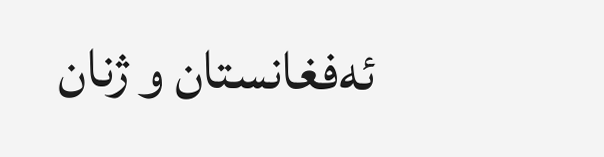ئەفغانستان و ژنان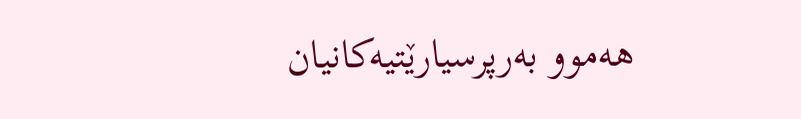هەموو بەرپرسیارێتیەکانیان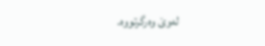لەوێ وەرگرتووە.